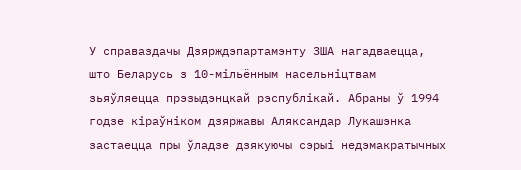У справаздачы Дзярждэпартамэнту ЗША нагадваецца, што Беларусь з 10-мільённым насельніцтвам зьяўляецца прэзыдэнцкай рэспублікай. Абраны ў 1994 годзе кіраўніком дзяржавы Аляксандар Лукашэнка застаецца пры ўладзе дзякуючы сэрыі недэмакратычных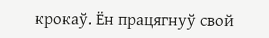крокаў. Ён працягнуў свой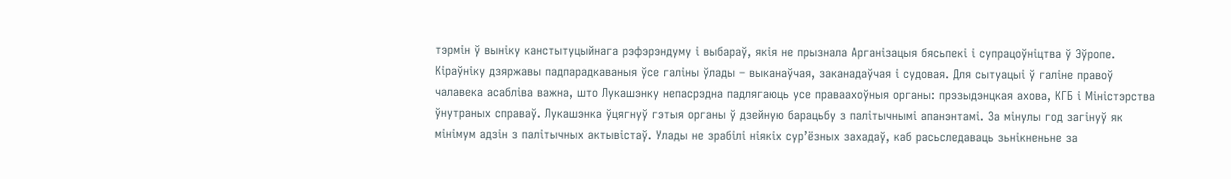тэрмін ў выніку канстытуцыйнага рэфэрэндуму і выбараў, якія не прызнала Арганізацыя бясьпекі і супрацоўніцтва ў Эўропе.
Кіраўніку дзяржавы падпарадкаваныя ўсе галіны ўлады – выканаўчая, заканадаўчая і судовая. Для сытуацыі ў галіне правоў чалавека асабліва важна, што Лукашэнку непасрэдна падлягаюць усе праваахоўныя органы: прэзыдэнцкая ахова, КГБ і Міністэрства ўнутраных справаў. Лукашэнка ўцягнуў гэтыя органы ў дзейную барацьбу з палітычнымі апанэнтамі. За мінулы год загінуў як мінімум адзін з палітычных актывістаў. Улады не зрабілі ніякіх сур’ёзных захадаў, каб расьследаваць зьнікненьне за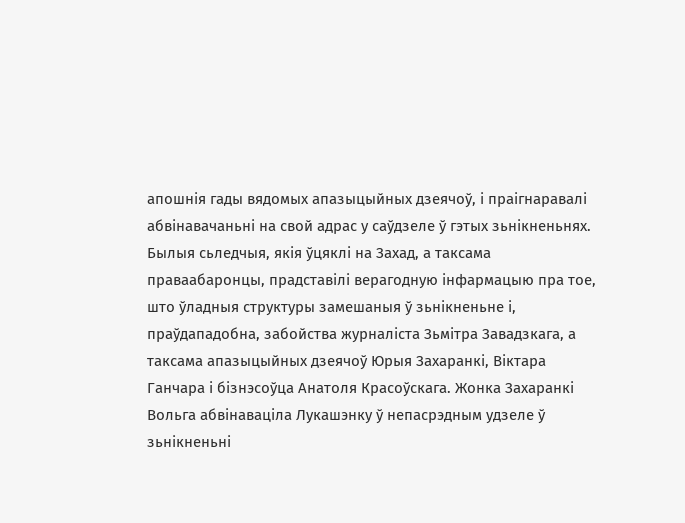апошнія гады вядомых апазыцыйных дзеячоў, і праігнаравалі абвінавачаньні на свой адрас у саўдзеле ў гэтых зьнікненьнях.
Былыя сьледчыя, якія ўцяклі на Захад, а таксама праваабаронцы, прадставілі верагодную інфармацыю пра тое, што ўладныя структуры замешаныя ў зьнікненьне і, праўдападобна, забойства журналіста Зьмітра Завадзкага, а таксама апазыцыйных дзеячоў Юрыя Захаранкі, Віктара Ганчара і бізнэсоўца Анатоля Красоўскага. Жонка Захаранкі Вольга абвінаваціла Лукашэнку ў непасрэдным удзеле ў зьнікненьні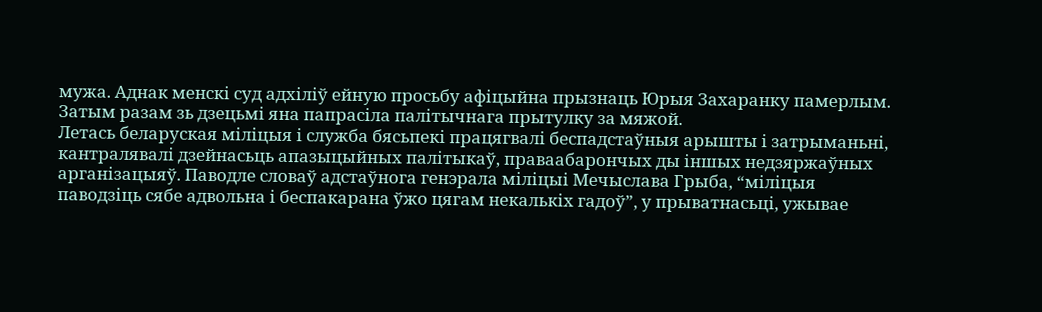мужа. Аднак менскі суд адхіліў ейную просьбу афіцыйна прызнаць Юрыя Захаранку памерлым. Затым разам зь дзецьмі яна папрасіла палітычнага прытулку за мяжой.
Летась беларуская міліцыя і служба бясьпекі працягвалі беспадстаўныя арышты і затрыманьні, кантралявалі дзейнасьць апазыцыйных палітыкаў, праваабарончых ды іншых недзяржаўных арганізацыяў. Паводле словаў адстаўнога генэрала міліцыі Мечыслава Грыба, “міліцыя паводзіць сябе адвольна і беспакарана ўжо цягам некалькіх гадоў”, у прыватнасьці, ужывае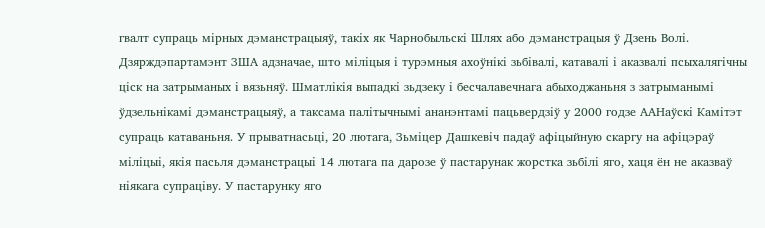гвалт супраць мірных дэманстрацыяў, такіх як Чарнобыльскі Шлях або дэманстрацыя ў Дзень Волі.
Дзярждэпартамэнт ЗША адзначае, што міліцыя і турэмныя ахоўнікі зьбівалі, катавалі і аказвалі псыхалягічны ціск на затрыманых і вязьняў. Шматлікія выпадкі зьдзеку і бесчалавечнага абыходжаньня з затрыманымі ўдзельнікамі дэманстрацыяў, а таксама палітычнымі ананэнтамі пацьвердзіў у 2000 годзе ААНаўскі Камітэт супраць катаваньня. У прыватнасьці, 20 лютага, Зьміцер Дашкевіч падаў афіцыйную скаргу на афіцэраў міліцыі, якія пасьля дэманстрацыі 14 лютага па дарозе ў пастарунак жорстка зьбілі яго, хаця ён не аказваў ніякага супраціву. У пастарунку яго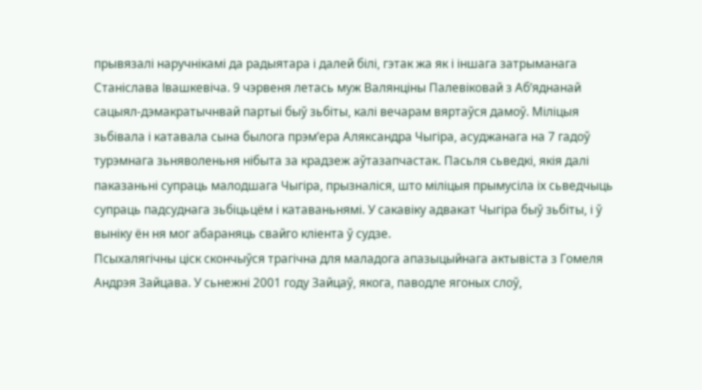прывязалі наручнікамі да радыятара і далей білі, гэтак жа як і іншага затрыманага Станіслава Івашкевіча. 9 чэрвеня летась муж Валянціны Палевіковай з Аб’яднанай сацыял-дэмакратычнвай партыі быў зьбіты, калі вечарам вяртаўся дамоў. Міліцыя зьбівала і катавала сына былога прэм’ера Аляксандра Чыгіра, асуджанага на 7 гадоў турэмнага зьняволеньня нібыта за крадзеж аўтазапчастак. Пасьля сьведкі, якія далі паказаньні супраць малодшага Чыгіра, прызналіся, што міліцыя прымусіла іх сьведчыць супраць падсуднага зьбіцьцём і катаваньнямі. У сакавіку адвакат Чыгіра быў зьбіты, і ў выніку ён ня мог абараняць свайго кліента ў судзе.
Псыхалягічны ціск скончыўся трагічна для маладога апазыцыйнага актывіста з Гомеля Андрэя Зайцава. У сьнежні 2001 году Зайцаў, якога, паводле ягоных слоў,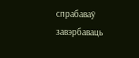спрабаваў завэрбаваць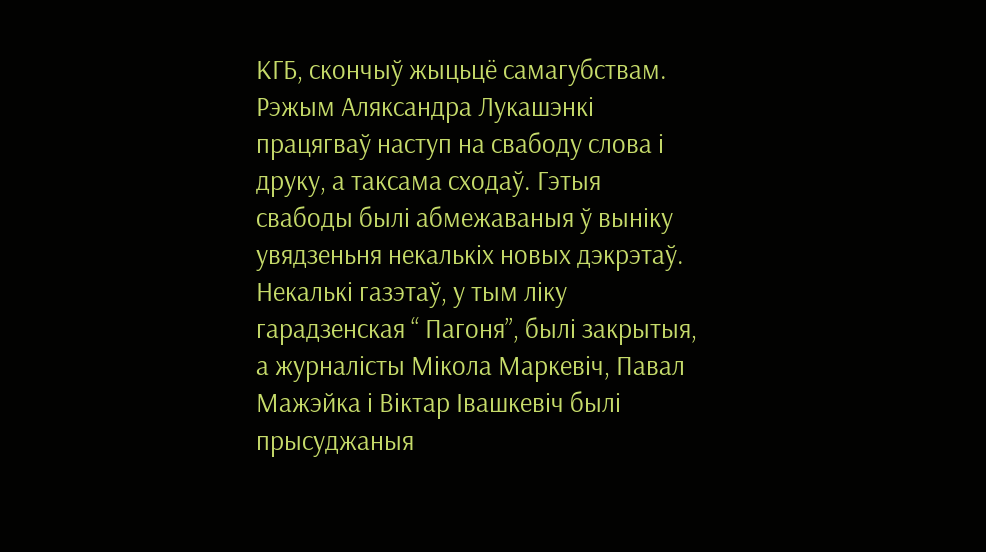КГБ, скончыў жыцьцё самагубствам.
Рэжым Аляксандра Лукашэнкі працягваў наступ на свабоду слова і друку, а таксама сходаў. Гэтыя свабоды былі абмежаваныя ў выніку увядзеньня некалькіх новых дэкрэтаў. Некалькі газэтаў, у тым ліку гарадзенская “ Пагоня”, былі закрытыя, а журналісты Мікола Маркевіч, Павал Мажэйка і Віктар Івашкевіч былі прысуджаныя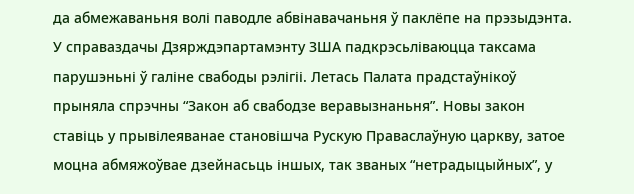да абмежаваньня волі паводле абвінавачаньня ў паклёпе на прэзыдэнта.
У справаздачы Дзярждэпартамэнту ЗША падкрэсьліваюцца таксама парушэньні ў галіне свабоды рэлігіі. Летась Палата прадстаўнікоў прыняла спрэчны “Закон аб свабодзе веравызнаньня”. Новы закон ставіць у прывілеяванае становішча Рускую Праваслаўную царкву, затое моцна абмяжоўвае дзейнасьць іншых, так званых “нетрадыцыйных”, у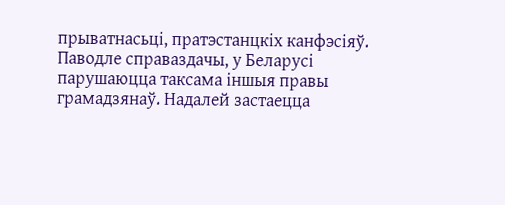прыватнасьці, пратэстанцкіх канфэсіяў.
Паводле справаздачы, у Беларусі парушаюцца таксама іншыя правы грамадзянаў. Надалей застаецца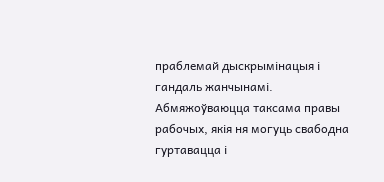праблемай дыскрымінацыя і гандаль жанчынамі. Абмяжоўваюцца таксама правы рабочых, якія ня могуць свабодна гуртавацца і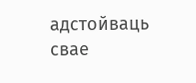адстойваць свае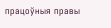працоўныя правы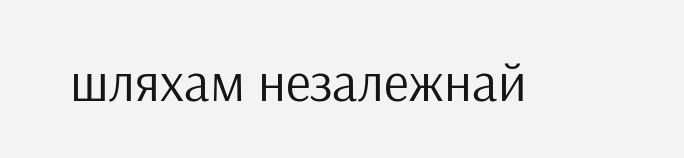шляхам незалежнай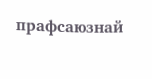прафсаюзнай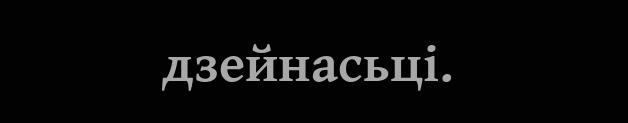дзейнасьці.